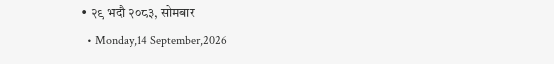• २९ भदौ २०८३, सोमबार
  • Monday,14 September,2026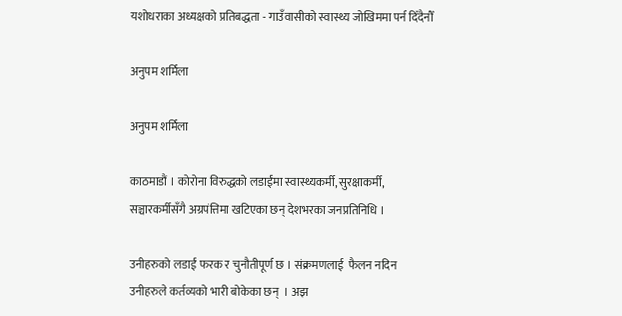यशोधराका अध्यक्षको प्रतिबद्धता - गाउँवासीको स्वास्थ्य जोखिममा पर्न दिँदैनौँ

अनुपम शर्मिला

अनुपम शर्मिला

काठमाडौं । कोरोना विरुद्धको लडाईंमा स्वास्थ्यकर्मी, सुरक्षाकर्मी, सञ्चारकर्मीसँगै अग्रपंत्तिमा खटिएका छन् देशभरका जनप्रतिनिधि ।

उनीहरुको लडाईं फरक र चुनौतीपूर्ण छ । संक्रमणलाई  फैलन नदिन उनीहरुले कर्तव्यको भारी बोकेका छन्  । अझ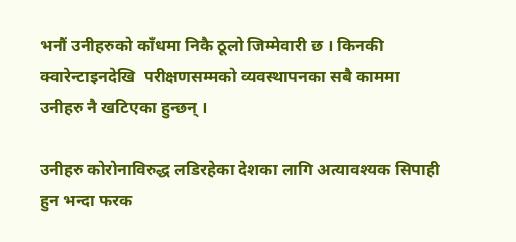भनौं उनीहरुको काँधमा निकै ठूलो जिम्मेवारी छ । किनकी क्‍वारेन्टाइनदेखि  परीक्षणसम्मको व्यवस्थापनका सबै काममा उनीहरु नै खटिएका हुन्छन् ।

उनीहरु कोरोनाविरुद्ध लडिरहेका देशका लागि अत्यावश्‍यक सिपाही हुन भन्‍दा फरक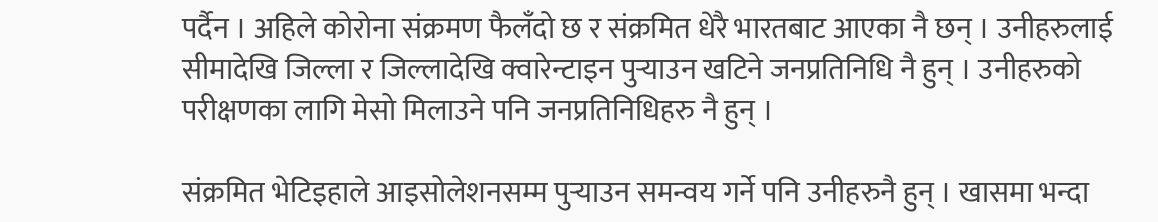पर्दैन । अहिले कोरोना संक्रमण फैलँदो छ र संक्रमित धेरै भारतबाट अ‌ाएका नै छन् । उनीहरुलाई सीमादेखि जिल्ला र जिल्लादेखि क्वारेन्टाइन पुर्‍याउन खटिने जनप्रतिनिधि नै हुन् । उनीहरुको परीक्षणका लागि मेसो मिलाउने पनि जनप्रतिनिधिहरु नै हुन् ।

संक्रमित भेटिइहाले अ‌ाइसोलेशनसम्म पुर्‍याउन समन्वय गर्ने पनि उनीहरुनै हुन् । खासमा भन्दा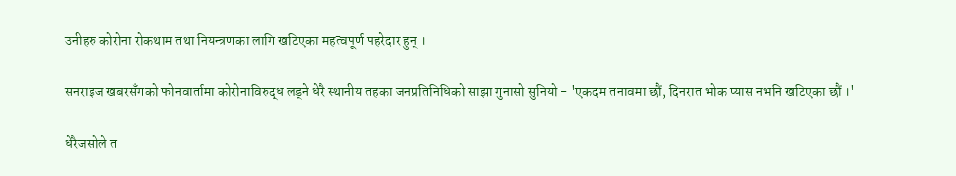उनीहरु कोरोना रोकथाम तथा नियन्त्रणका लागि खटिएका महत्वपूर्ण पहरेदार हुन् ।

सनराइज खबरसँगको फोनवार्तामा कोरोनाविरुद्ध लड्ने धेरै स्‍थानीय तहका जनप्रतिनिधिको साझा गुनासो सुनियो - 'एकदम तनावमा छौं, दिनरात भोक प्यास नभनि खटिएका छौं ।'

धेरैजसोले त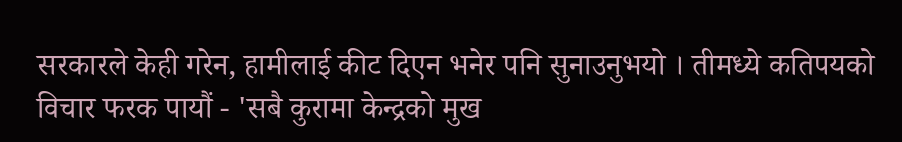सरकारले केही गरेन, हामीलाई कीट दिएन भनेर पनि सुनाउनुभयो । तीमध्ये कतिपयको विचार फरक पायौं - 'सबै कुरामा केन्द्रको मुख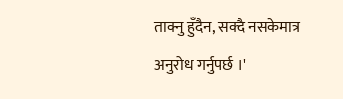ताक्नु हुँदैन, सक्दै नसकेमात्र अनुरोध गर्नुपर्छ ।'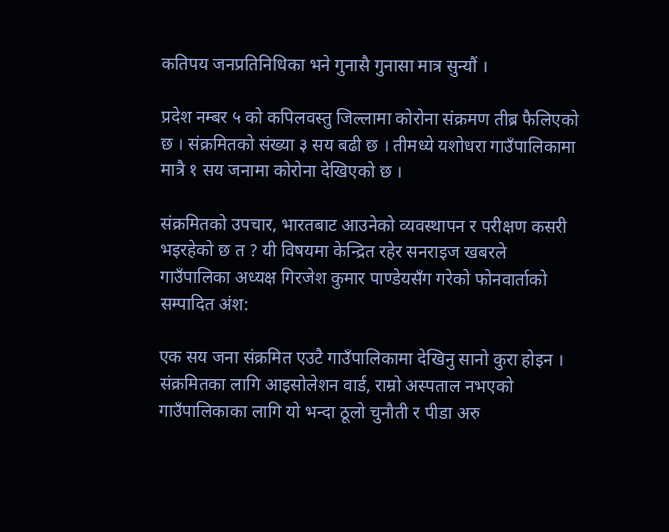कतिपय जनप्रतिनिधिका भने गुनासै गुनासा मात्र सुन्यौं ।

प्रदेश नम्बर ५ को कपिलवस्तु जिल्लामा कोरोना संक्रमण तीब्र फैलिएको छ । संक्रमितको संख्‍या ३ सय बढी छ । तीमध्य‍े यशोधरा गाउँपालिकामा मात्रै १ सय जनामा कोरोना देखिएको छ ।

संक्रमितको उपचार, भारतबाट आउनेको व्यवस्थापन र परीक्षण कसरी भइरहेको छ त ? यी विषयमा केन्द्रित रहेर सनराइज खबरले गाउँपालिका अध्यक्ष गिरजेश कुमार पाण्डेयसँग गरेको फोनवार्ताको सम्पादित अंश:

एक सय जना संक्रमित एउटै गाउँपालिकामा देखिनु सानो कुरा होइन । संक्रमितका लागि अ‌ाइसोलेशन वार्ड, राम्रो अस्पताल नभएको गाउँपालिकाका लागि यो भन्‍दा ठूलो चुनौती र पीडा अरु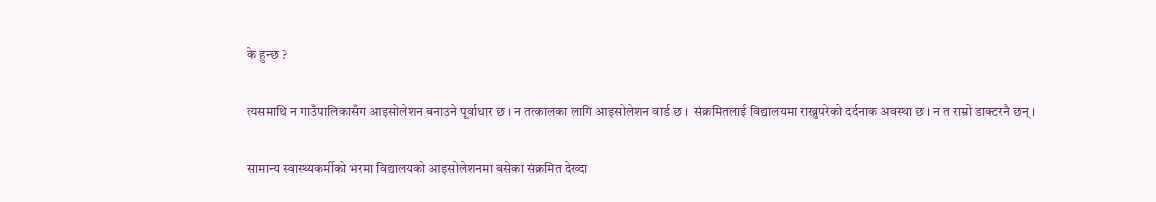के हुन्छ ?

त्यसमाथि न गाउँपालिकासँग आइसोलेशन बनाउने पूर्वाधार छ । न तत्कालका लागि आइसोलेशन वार्ड छ ।  संक्रमितलाई विद्यालयमा राख्नुपरेको दर्दनाक अवस्था छ । न त राम्रो डाक्टरनै छन् ।

सामान्य स्वास्थ्यकर्मीको भरमा विद्यालयको आइसोलेशनमा बसेका संक्रमित देख्दा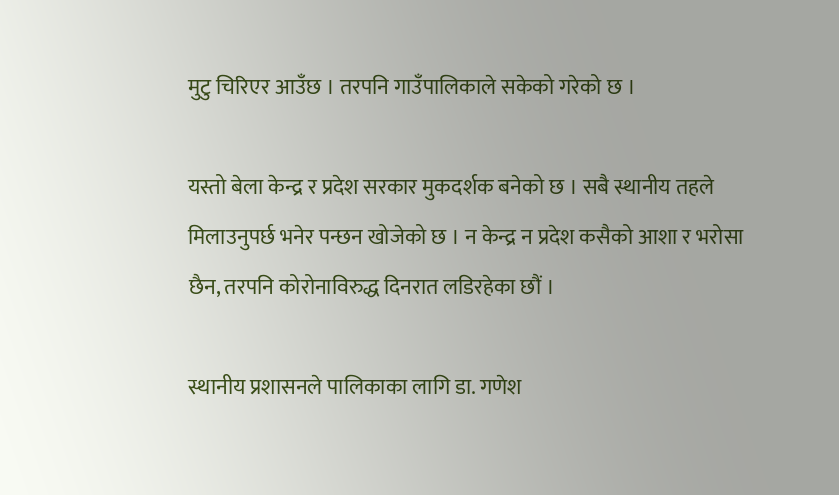मुटु चिरिएर आउँछ । तरपनि गाउँपालिकाले सकेको गरेको छ ।

यस्तो बेला केन्द्र र प्रदेश सरकार मुकदर्शक बनेको छ । सबै स्थानीय तहले मिलाउनुपर्छ भनेर पन्छन खोजेको छ । न केन्द्र न प्रदेश कसैको आशा र भरोसा छैन, तरपनि कोरोनाविरुद्ध दिनरात लडिरहेका छौं ।

स्थानीय प्रशासनले पालिकाका लागि डा. गणेश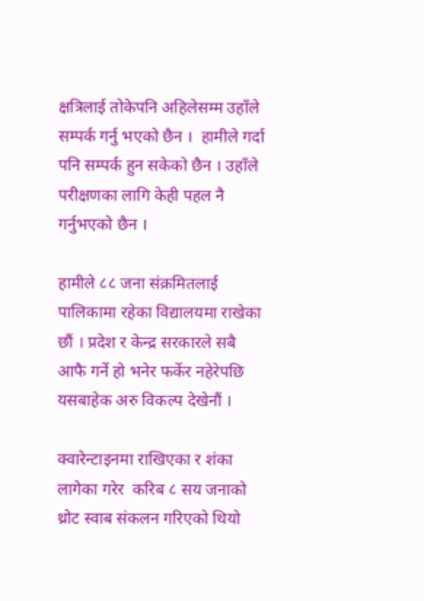क्षत्रिलाई तोकेपनि अहिलेसम्म उहाँले सम्पर्क गर्नु भएको छैन ।  हामीले गर्दा पनि सम्पर्क हुन सकेको छैन । उहाँले परीक्षणका लागि केही पहल नै गर्नुभएको छैन ।

हामीले ८८ जना संक्रमितलाई पालिकामा रहेका विद्यालयमा राखेका छौं । प्रदेश र केन्द्र सरकारले सबै आफै गर्ने हो भनेर फर्केर नहेरेपछि यसबाहेक अरु विकल्प देखेनौं ।

क्वारेन्टाइनमा राखिएका र शंका लागेका गरेर  करिब ८ सय जनाको थ्रोट स्वाब संकलन गरिएको थियो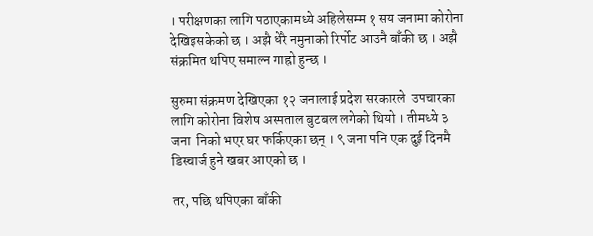। परीक्षणका लागि पठाएकामध्ये अहिलेसम्म १ सय जनामा कोरोना देखिइसकेको छ । अझै धेरै नमुनाको रिर्पोट आउनै बाँकी छ । अझै संक्रमित थपिए समाल्न गाह्रो हुन्छ ।

सुरुमा संक्रमण देखिएका १२ जनालाई प्रदेश सरकारले  उपचारका लागि कोरोना विशेष अस्पताल बुटबल लगेको थियो । तीमध्ये ३ जना  निको भएर घर फर्किएका छन् । ९ जना पनि एक दुई दिनमै डिस्चार्ज हुने खबर आएको छ ।

तर, पछि थपिएका बाँकी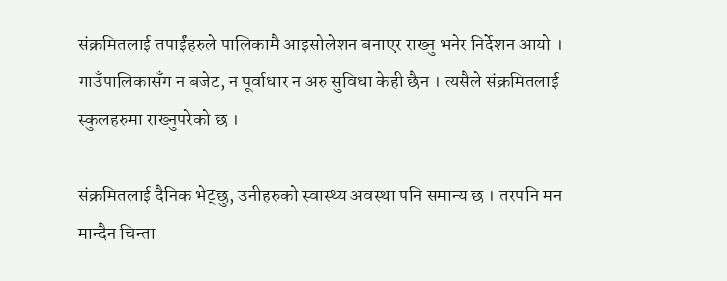संक्रमितलाई तपाईंहरुले पालिकामै आइसोलेशन बनाएर राख्नु भनेर निर्देशन आयो ।  गाउँपालिकासँग न बजेट, न पूर्वाधार न अरु सुविधा केही छैन । त्यसैले संक्रमितलाई स्कुलहरुमा राख्नुपरेको छ ।

संक्रमितलाई दैनिक भेट्छु, उनीहरुको स्वास्थ्य अवस्था पनि समान्य छ । तरपनि मन मान्दैन चिन्ता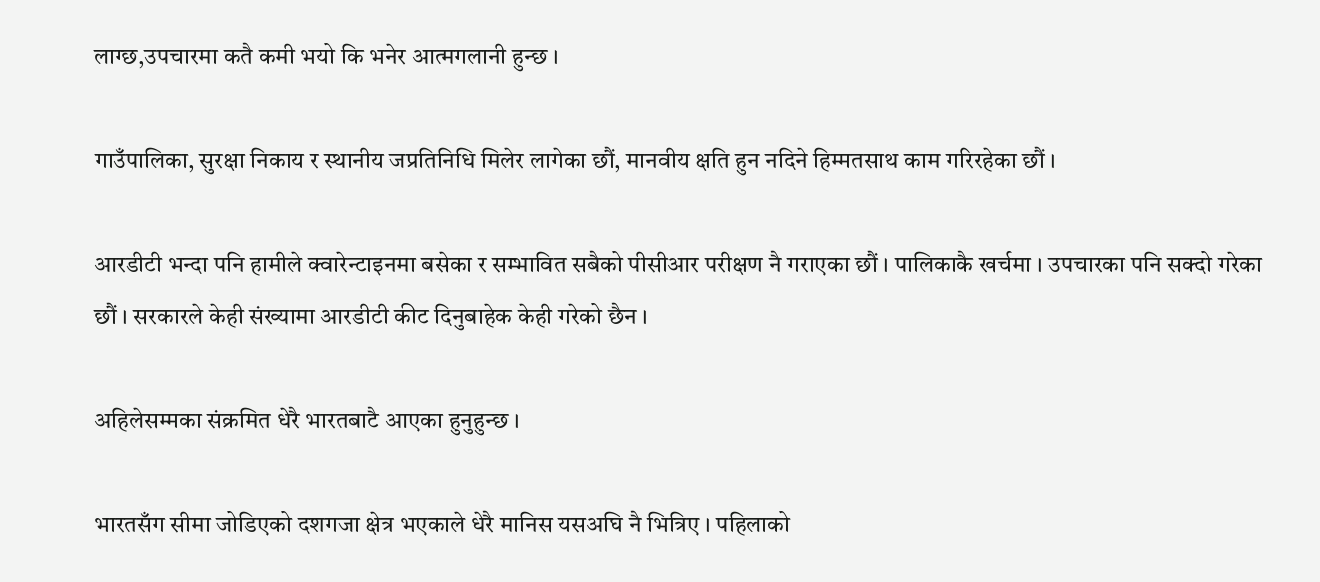लाग्छ,उपचारमा कतै कमी भयो कि भनेर आत्मगलानी हुन्छ ।

गाउँपालिका, सुरक्षा निकाय र स्‍थानीय जप्रतिनिधि मिलेर लागेका छौं, मानवीय क्षति हुन नदिने हिम्मतसाथ काम गरिरहेका छौं ।

आरडीटी भन्दा पनि हामीले क्वारेन्टाइनमा बसेका र सम्भावित सबैको पीसीआर परीक्षण नै गराएका छौं । पालिकाकै खर्चमा । उपचारका पनि सक्दो गरेका छौं । सरकारले केही संख्यामा आरडीटी कीट दिनुबाहेक केही गरेको छैन ।

अहिलेसम्मका संक्रमित धेरै भारतबाटै आएका हुनुहुन्छ ।

भारतसँग सीमा जोडिएको दशगजा क्षेत्र भएकाले धेरै मानिस यसअघि नै भित्रिए । पहिलाको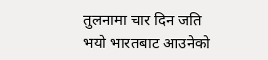तुलनामा चार दिन जति भयो भारतबाट आउनेको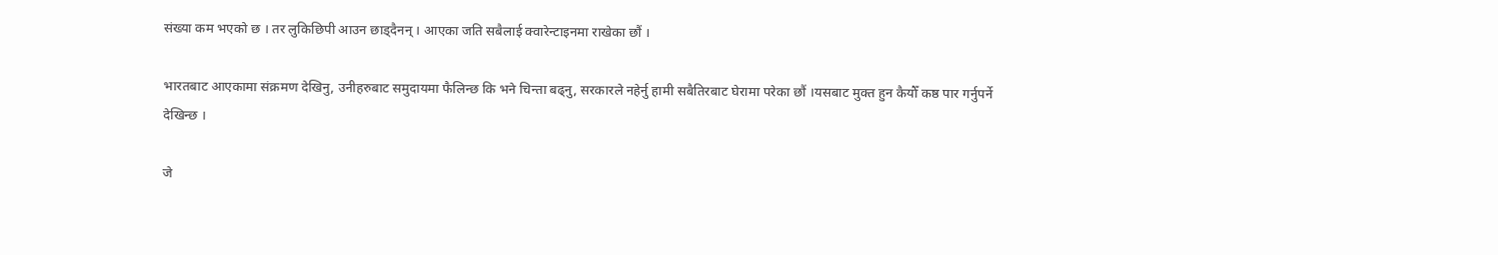संख्या कम भएको छ । तर लुकिछिपी अ‌ाउन छाड्दैनन् । अ‌ाएका जति सबैलाई क्‍वारेन्‍टाइनमा राखेका छौं ।

भारतबाट आएकामा संक्रमण देखिनु, उनीहरुबाट समुदायमा फैलिन्छ कि भने चिन्ता बढ्नु, सरकारले नहेर्नु हामी सबैतिरबाट घेरामा परेका छौं ।यसबाट मुक्त हुन कैयौँ कष्ठ पार गर्नुपर्ने देखिन्छ ।

जे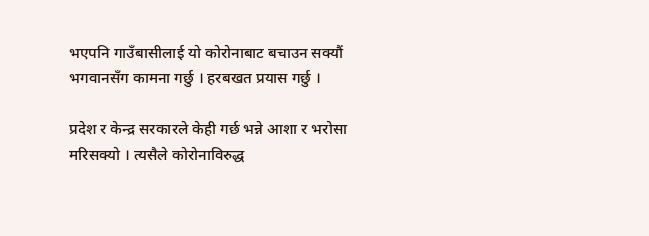भएपनि गाउँबासीलाई यो कोरोनाबाट बचाउन सक्यौं भगवानसँग कामना गर्छु । हरबखत प्रयास गर्छु ।

प्रदेश र केन्द्र सरकारले केही गर्छ भन्ने आशा र भरोसा मरिसक्यो । त्यसैले कोरोनाविरुद्ध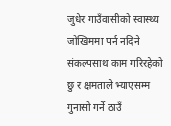जुधेर गाउँवासीको स्वास्थ्य जोखिममा पर्न नदिने संकल्पसाथ काम गरिरहेको छु र क्षमताले भ्याएसम्म गुनासो गर्ने ठाउँ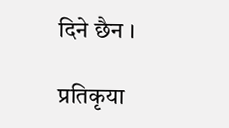दिने छैन ।

प्रतिकृया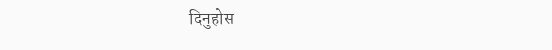दिनुहोस